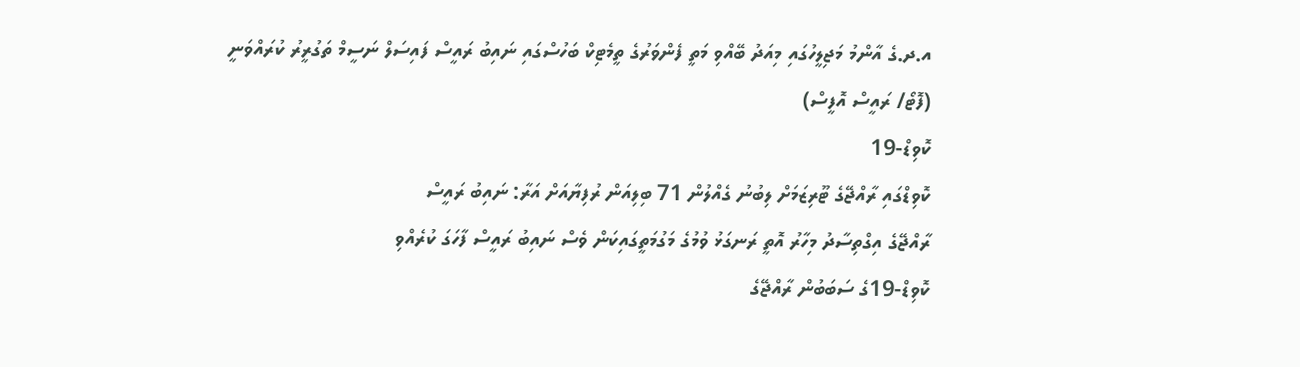އ.ދ.ގެ އާންމު މަޖިލީހުގައި މިއަދު ބޭއްވި މަތީ ފެންވަރުގެ ތީމެޓިކް ބަހުސްގައި ނައިބު ރައީސް ފައިސަލް ނަސީމް ތަގުރީރު ކުރައްވަނީ (ފޮޓޯ/ ރައީސް އޮފީސް)
ކޮވިޑް-19
ކޮވިޑްގައި ރާއްޖޭގެ ޓޫރިޒަމަށް ލިބުނު ގެއްލުން 71 ބިލިއަން ރުފިޔާއަށް އަރާ: ނައިބު ރައީސް
ރާއްޖޭގެ އިގްތިސާދު މިހާރު އޮތީ ރަނގަޅު ވުމުގެ މަގުމަތީގައިކަން ވެސް ނައިބު ރައީސް ފާހަގަ ކުރެއްވި
ކޮވިޑް-19ގެ ސަބަބުން ރާއްޖޭގެ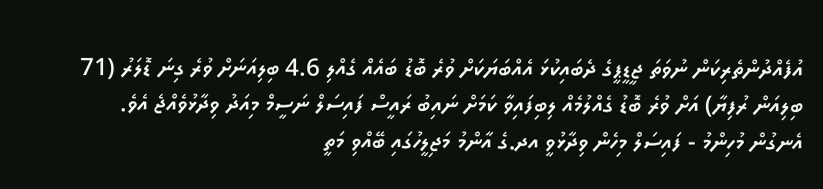އުފެއްދުންތެރިކަން ނުވަތަ ޖީޑީޕީގެ ދެބައިކުޅަ އެއްބަޔަކަށް ވުރެ ބޮޑު ބައެއް ގެއްލި 4.6 ބިލިއަނަށް ވުރެ ގިނަ ޑޮލަރު (71 ބިލިއަން ރުފިޔާ) އަށް ވުރެ ބޮޑު ގެއްލުމެއް ލިބިފައިވާ ކަމަށް ނައިބު ރައީސް ފައިސަލް ނަސީމް މިއަދު ވިދާޅުވެއްޖެ އެވެ.
އެނގުން މުހިންމު - ފައިސަލް މިހެން ވިދާޅުވީ އދ.ގެ އާންމު މަޖިލީހުގައި ބޭއްވި މަތީ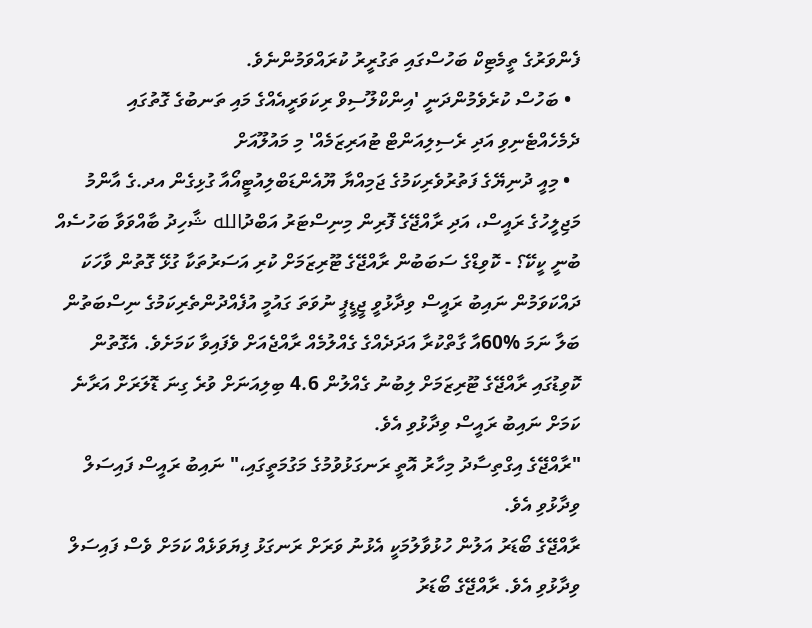ފެންވަރުގެ ތީމެޓިކް ބަހުސްގައި ތަގުރީރު ކުރައްވަމުންނެވެ.
  • ބަހުސް ކުރެވެމުންދަނީ 'އިންކްލޫސިވް ރިކަވަރީއެއްގެ މައި ތަނބުގެ ގޮތުގައި ދެމެހެއްޓެނިވި އަދި ރެސިލިއަންޓް ޓުއަރިޒަމެއް' މި މައުލޫއަށް
  • މިއީ ދުނިޔޭގެ ފަތުރުވެރިކަމުގެ ޖަމިއްޔާ ޔޫއެންޑަބްލިއުޓީއޯއާ ގުޅިގެން އދ.ގެ އާންމު މަޖިލީހުގެ ރައީސް، އަދި ރާއްޖޭގެ ފޮރިން މިނިސްޓަރު އަބްދުالله ޝާހިދު ބާއްވަވާ ބަހުސެއް
ބުނީ ކީކޭ؟ - ކޮވިޑްގެ ސަބަބުން ރާއްޖޭގެ ޓޫރިޒަމަށް ކުރި އަސަރުތަކާ ގުޅޭ ގޮތުން ވާހަކަ ދައްކަވަމުން ނައިބު ރައީސް ވިދާޅުވީ ޖީޑީޕީ ނުވަތަ ގައުމީ އުފެއްދުންތެރިކަމުގެ ނިސްބަތުން ބަލާ ނަމަ %60އާ ގާތްކުރާ އަދަދެއްގެ ގެއްލުމެއް ރާއްޖެއަށް ވެފައިވާ ކަމަށެވެ. އެގޮތުން ކޮވިޑުގައި ރާއްޖޭގެ ޓޫރިޒަމަށް ލިބުނު ގެއްލުން 4.6 ބިލިއަނަށް ވުރެ ގިނަ ޑޮލަރަށް އަރާނެ ކަމަށް ނައިބު ރައީސް ވިދާޅުވި އެވެ.
"ރާއްޖޭގެ އިގްތިސާދު މިހާރު އޮތީ ރަނގަޅުވުމުގެ މަގުމަތީގައި،" ނައިބު ރައީސް ފައިސަލް ވިދާޅުވި އެވެ.
ރާއްޖޭގެ ބޯޑަރު އަލުން ހުޅުވާލުމަކީ އެޅުނު ވަރަށް ރަނގަޅު ފިޔަވަޅެއް ކަމަށް ވެސް ފައިސަލް ވިދާޅުވި އެވެ. ރާއްޖޭގެ ބޯޑަރު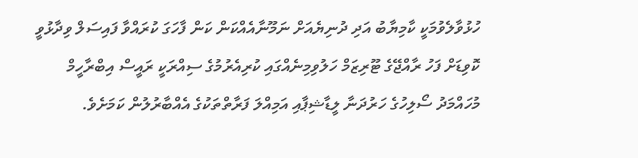ހުޅުވާލެވުމަކީ ކާމިޔާބު އަދި ދުނިޔެއަށް ނަމޫނާއެއްކަން ކަން ފާހަގަ ކުރައްވާ ފައިސަލް ވިދާޅުވީ ކޮވިޑަށް ފަހު ރާއްޖޭގެ ޓޫރިޒަމް ހަލުވިމިނެއްގައި ކުރިއެރުމުގެ ސިއްރަކީ ރައީސް އިބްރާހީމް މުހައްމަދު ސޯލިހުގެ ހަރުދަނާ ލީޑާޝިޕާއި އަމިއްލަ ފަރާތްތަކުގެ އެއްބާރުލުން ކަމަށެވެ.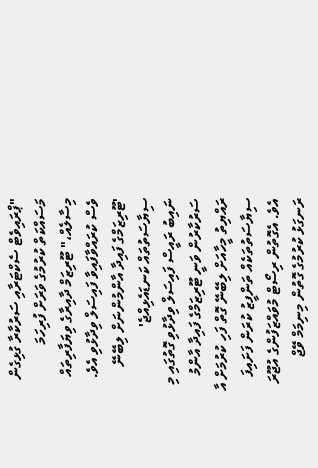"ޕްރައިވެޓް ސެކްޓަރާއި ސަރުކާރާ ގުޅިގެން މަސައްކަތް ކުރުމުގެ ވަރަށް ފުރިހަމަ މިސާލެއް،" ޓޫރިޒަމް ދާއިރާގެ ވިޔަފާރިތައް ވެސް ކުރައްވާފައިވާ ފައިސަލް ވިދާޅުވި އެވެ.
'ޓޫރިޒަމްގެ ފައިދާ އާންމުންނަށް ލިބޭނޭ ސިޔާސަތުތައް ކަނޑައެޅިއްޖެ'
ނައިބު ރައީސް ފައިސަލް ވިދާޅުވި ގޮތުގައި މި ސަރުކާރުން ވަނީ ޓޫރިޒަމްގެ ފައިދާ އާންމު ރައްޔިތު މީހާއަށް ލިބޭނޭ ގޮތް ފަހި ކުރުމަށް އާ ސިޔާސަތުތަކެއް ތަންފީޒު ކުރަން ފަށައިފަ އެވެ. އެގޮތުން ރިސޯޓް މުވައްޒަފުންގެ އުޖޫރަ ރަނގަޅު ކުރުމުގެ ގޮތުން މިނިމަމް ވޭޖް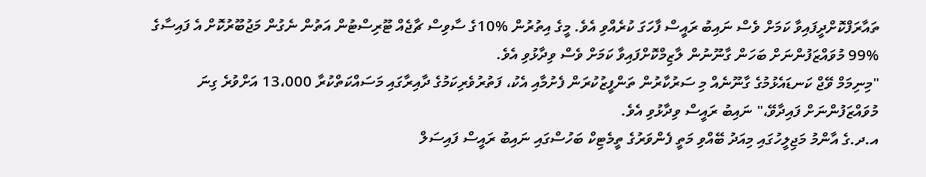ތައާރަފްކޮށްދީފައިވާ ކަމަށް ވެސް ނައިބު ރައީސް ފާހަގަ ކުރެއްވި އެވެ. މީގެ އިތުރުން %10ގެ ސާވިސް ޗާޖެއް ޓޫރިސްޓުން އަތުން ނެގުން މަޖުބޫރުކޮށް އެ ފައިސާގެ %99 މުވައްޒަފުންނަށް ބަހަން ގާނޫނުން ލާޒިމްކޮށްފައިވާ ކަމަށް ވެސް ވިދާޅުވި އެވެ.
"މިނިމަމް ވޭޖް ކަނޑައެޅުމުގެ ގާނޫނެއް މި ސަރުކާރުން ތަންފީޒުކުރަން ފެށުމާއި އެކު، ފަތުރުވެރިކަމުގެ ދާއިރާގައި މަސައްކަތްކުރާ 13،000 އަށްވުރެ ގިނަ މުވައްޒަފުންނަށް ފައިދާވޭ،" ނައިބު ރައީސް ވިދާޅުވި އެވެ.
އ.ދ.ގެ އާންމު މަޖިލީހުގައި މިއަދު ބޭއްވި މަތީ ފެންވަރުގެ ތީމެޓިކް ބަހުސްގައި ނައިބު ރައީސް ފައިސަލް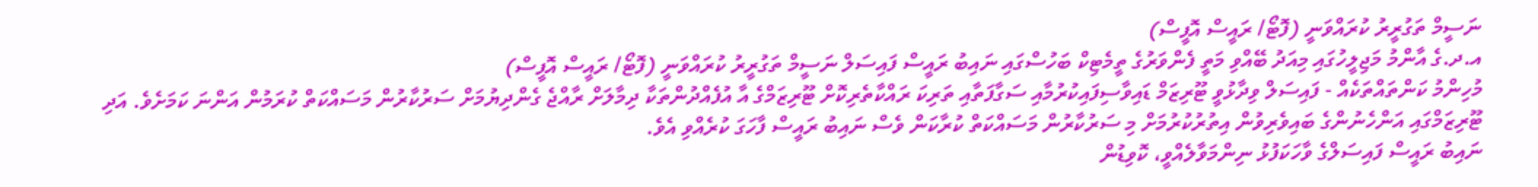ނަސީމް ތަގުރީރު ކުރައްވަނީ (ފޮޓޯ/ ރައީސް އޮފީސް)
އ.ދ.ގެ އާންމު މަޖިލީހުގައި މިއަދު ބޭއްވި މަތީ ފެންވަރުގެ ތީމެޓިކް ބަހުސްގައި ނައިބު ރައީސް ފައިސަލް ނަސީމް ތަގުރީރު ކުރައްވަނީ (ފޮޓޯ/ ރައީސް އޮފީސް)
މުހިންމު ކަންތައްތަކެއް - ފައިސަލް ވިދާޅުވީ ޓޫރިޒަމް ޑައިވާސިފައިކުރުމާއި ސަގާފަތާއި ތަރިކަ ރައްކާތެރިކޮށް ޓޫރިޒަމްގެ އާ އުފެއްދުންތަކާ ދިމާލަށް ރާއްޖެ ގެންދިޔުމަށް ސަރުކާރުން މަސައްކަތް ކުރަމުން އަންނަ ކަމަށެވެ. އަދި ޓޫރިޒަމްގައި އަންހެނުންގެ ބައިވެރިވުން އިތުރުކުރުމަށް މި ސަރުކާރުން މަސައްކަތް ކުރާކަން ވެސް ނައިބު ރައީސް ފާހަގަ ކުރެއްވި އެވެ.
ނައިބު ރައީސް ފައިސަލްގެ ވާހަކަފުޅު ނިންމަވާލެއްވީ، ކޮވިޑުން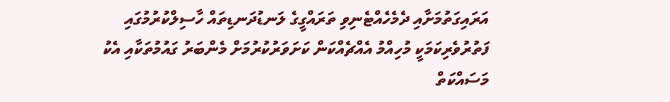އަރައިގަތުމަށާއި ދެމެހެއްޓެނިވި ތަރައްގީގެ ލަނޑުދަނޑިތައް ހާސިލްކުރުމުގައި ފަތުރުވެރިކަމަކީ މުހިއްމު އެއްޗެއްކަން ކަށަވަރުކުރުމަށް މެންބަރު ގައުމުތަކާއި އެކު މަސައްކަތް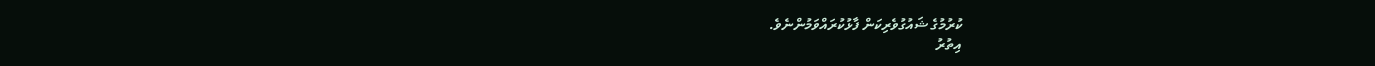ކުރުމުގެ ޝައުގުވެރިކަން ފާޅުކުރައްވަމުންނެވެ.
އިތުރު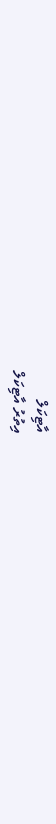އާޓިކަލް
އިތުރު އާޓިކަލް